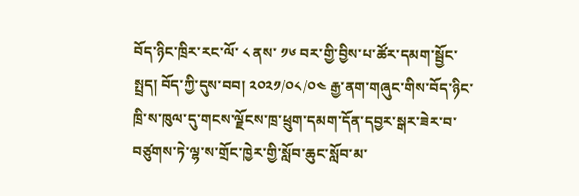བོད་ཉིང་ཁྲིར་རང་ལོ་ ༨ ནས་ ༡༦ བར་གྱི་བྱིས་པ་ཚོར་དམག་སྦྱོང་སྤྲད། བོད་ཀྱི་དུས་བབ། ༢༠༢༡/༠༨/༠༤ རྒྱ་ནག་གཞུང་གིས་བོད་ཉིང་ཁྲི་ས་ཁུལ་དུ་གངས་ལྗོངས་ཁྲ་ཕྲུག་དམག་དོན་དབྱར་སྒར་ཟེར་བ་བཙུགས་ཏེ་ལྷ་ས་གྲོང་ཁྱེར་གྱི་སློབ་ཆུང་སློབ་མ་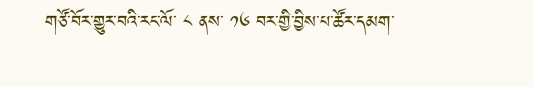གཙོ་བོར་གྱུར་བའི་རང་ལོ་ ༨ ནས་ ༡༦ བར་གྱི་བྱིས་པ་ཚོར་དམག་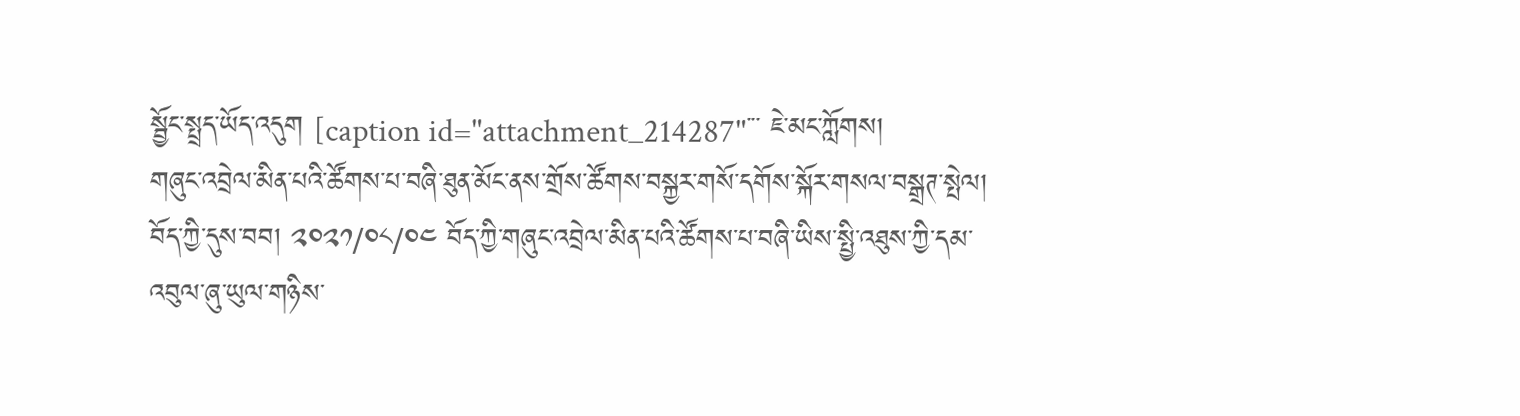སྦྱོང་སྤྲད་ཡོད་འདུག [caption id="attachment_214287"་་་ ཇེ་མང་ཀློགས།
གཞུང་འབྲེལ་མིན་པའི་ཚོགས་པ་བཞི་ཐུན་མོང་ནས་གྲོས་ཚོགས་བསྐྱར་གསོ་དགོས་སྐོར་གསལ་བསྒྲཊ་སྤེལ། བོད་ཀྱི་དུས་བབ། ༢༠༢༡/༠༨/༠༤ བོད་ཀྱི་གཞུང་འབྲེལ་མིན་པའི་ཚོགས་པ་བཞི་ཡིས་སྤྱི་འཐུས་ཀྱི་དམ་འབུལ་ཞུ་ཡུལ་གཉིས་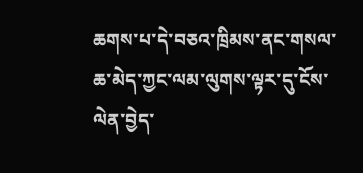ཆགས་པ་དེ་བཅའ་ཁྲིམས་ནང་གསལ་ཆ་མེད་ཀྱང་ལམ་ལུགས་ལྟར་དུ་ངོས་ལེན་བྱེད་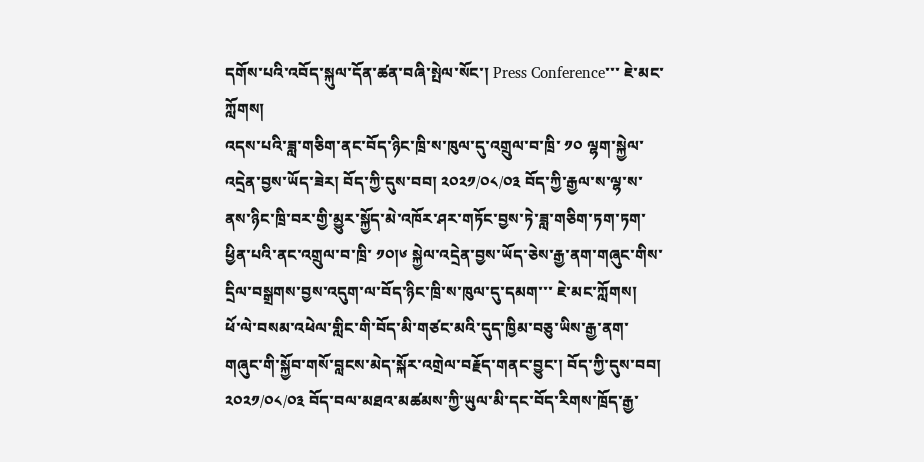དགོས་པའི་འབོད་སྐུལ་དོན་ཚན་བཞི་སྤེལ་སོང་། Press Conference་་་ ཇེ་མང་ཀློགས།
འདས་པའི་ཟླ་གཅིག་ནང་བོད་ཉིང་ཁྲི་ས་ཁུལ་དུ་འགྲུལ་བ་ཁྲི་ ༡༠ ལྷག་སྐྱེལ་འདྲེན་བྱས་ཡོད་ཟེར། བོད་ཀྱི་དུས་བབ། ༢༠༢༡/༠༨/༠༣ བོད་ཀྱི་རྒྱལ་ས་ལྷ་ས་ནས་ཉིང་ཁྲི་བར་གྱི་མྱུར་སྐྱོད་མེ་འཁོར་ཤར་གཏོང་བྱས་ཏེ་ཟླ་གཅིག་ཏག་ཏག་ཕྱིན་པའི་ནང་འགྲུལ་བ་ཁྲི་ ༡༠།༦ སྐྱེལ་འདྲེན་བྱས་ཡོད་ཅེས་རྒྱ་ནག་གཞུང་གིས་དྲིལ་བསྒྲགས་བྱས་འདུག་ལ་བོད་ཉིང་ཁྲི་ས་ཁུལ་དུ་དམག་་་ ཇེ་མང་ཀློགས།
ཕོ་ལེ་བསམ་འཕེལ་གླིང་གི་བོད་མི་གཙང་མའི་དུད་ཁྱིམ་བཅུ་ཡིས་རྒྱ་ནག་གཞུང་གི་སྐྱོབ་གསོ་བླངས་མེད་སྐོར་འགྲེལ་བརྗོད་གནང་བྱུང་། བོད་ཀྱི་དུས་བབ། ༢༠༢༡/༠༨/༠༣ བོད་བལ་མཐའ་མཚམས་ཀྱི་ཡུལ་མི་དང་བོད་རིགས་ཁྲོད་རྒྱ་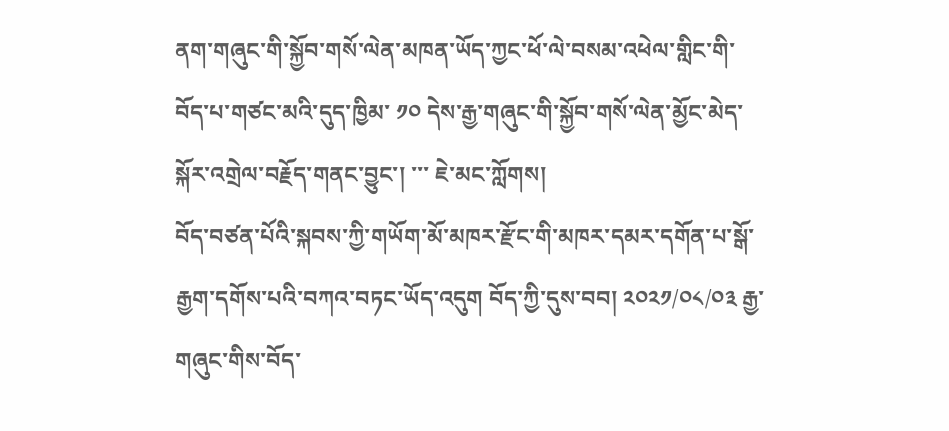ནག་གཞུང་གི་སྐྱོབ་གསོ་ལེན་མཁན་ཡོད་ཀྱང་ཕོ་ལེ་བསམ་འཕེལ་གླིང་གི་བོད་པ་གཙང་མའི་དུད་ཁྱིམ་ ༡༠ དེས་རྒྱ་གཞུང་གི་སྐྱོབ་གསོ་ལེན་མྱོང་མེད་སྐོར་འགྲེལ་བརྗོད་གནང་བྱུང་། ་་་ ཇེ་མང་ཀློགས།
བོད་བཙན་པོའི་སྐབས་ཀྱི་གཡོག་མོ་མཁར་རྫོང་གི་མཁར་དམར་དགོན་པ་སྒོ་རྒྱག་དགོས་པའི་བཀའ་བཏང་ཡོད་འདུག བོད་ཀྱི་དུས་བབ། ༢༠༢༡/༠༨/༠༣ རྒྱ་གཞུང་གིས་བོད་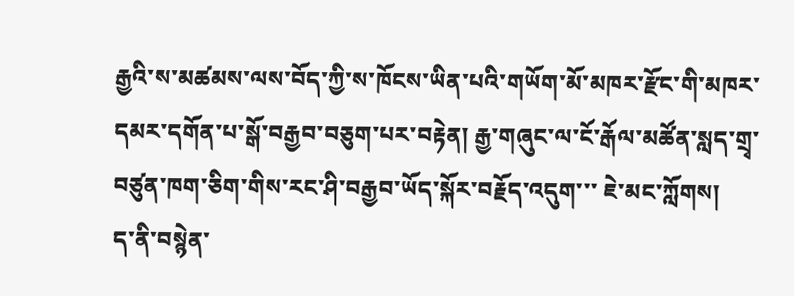རྒྱའི་ས་མཚམས་ལས་བོད་ཀྱི་ས་ཁོངས་ཡིན་པའི་གཡོག་མོ་མཁར་རྫོང་གི་མཁར་དམར་དགོན་པ་སྒོ་བརྒྱབ་བཅུག་པར་བརྟེན། རྒྱ་གཞུང་ལ་ངོ་རྒོལ་མཚོན་སླད་གྲྭ་བཙུན་ཁག་ཅིག་གིས་རང་ཤི་བརྒྱབ་ཡོད་སྐོར་བརྗོད་འདུག་་་ ཇེ་མང་ཀློགས།
ད་ནི་བསྙེན་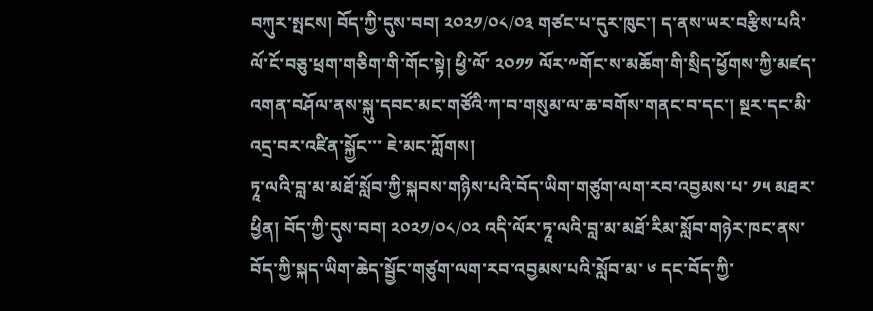བཀུར་སྤངས། བོད་ཀྱི་དུས་བབ། ༢༠༢༡/༠༨/༠༣ གཙང་པ་དུར་ཁུང་། ད་ནས་ཡར་བརྩིས་པའི་ལོ་ངོ་བཅུ་ཕྲག་གཅིག་གི་གོང་སྟེ། ཕྱི་ལོ་ ༢༠༡༡ ལོར་༸གོང་ས་མཆོག་གི་སྲིད་ཕྱོགས་ཀྱི་མཛད་འགན་བཤོལ་ནས་སྐུ་དབང་མང་གཙོའི་ཀ་བ་གསུམ་ལ་ཆ་བགོས་གནང་བ་དང་། སྔར་དང་མི་འདྲ་བར་འཛིན་སྐྱོང་་་ ཇེ་མང་ཀློགས།
ཏཱ་ལའི་བླ་མ་མཐོ་སློབ་ཀྱི་སྐབས་གཉིས་པའི་བོད་ཡིག་གཙུག་ལག་རབ་འབྱམས་པ་ ༡༥ མཐར་ཕྱིན། བོད་ཀྱི་དུས་བབ། ༢༠༢༡/༠༨/༠༢ འདི་ལོར་ཏཱ་ལའི་བླ་མ་མཐོ་རིམ་སློབ་གཉེར་ཁང་ནས་བོད་ཀྱི་སྐད་ཡིག་ཆེད་སྦྱོང་གཙུག་ལག་རབ་འབྱམས་པའི་སློབ་མ་ ༦ དང་བོད་ཀྱི་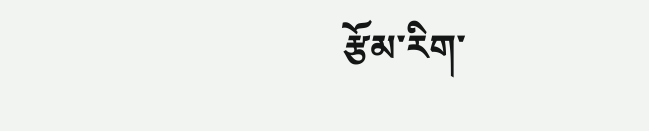རྩོམ་རིག་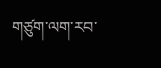གཙུག་ལག་རབ་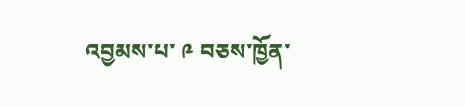འབྱམས་པ་ ༩ བཅས་ཁྱོན་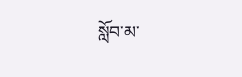སློབ་མ་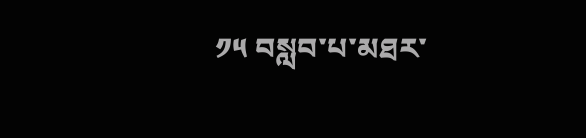༡༥ བསླབ་པ་མཐར་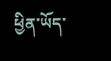ཕྱིན་ཡོད་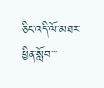ཅིང་འདི་ལོ་མཐར་ཕྱིན་སློབ་་་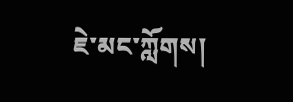ཇེ་མང་ཀློགས།